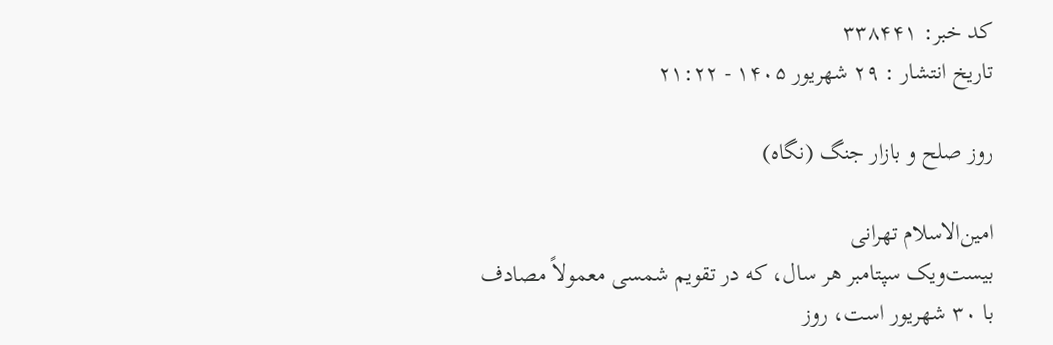کد خبر: ۳۳۸۴۴۱
تاریخ انتشار : ۲۹ شهريور ۱۴۰۵ - ۲۱:۲۲

روز صلح و بازار جنگ (نگاه)

امین‌الاسلام تهرانی
بیست‌ویک سپتامبر هر سال، که در تقویم شمسی معمولاً مصادف با ۳۰ شهریور است، روز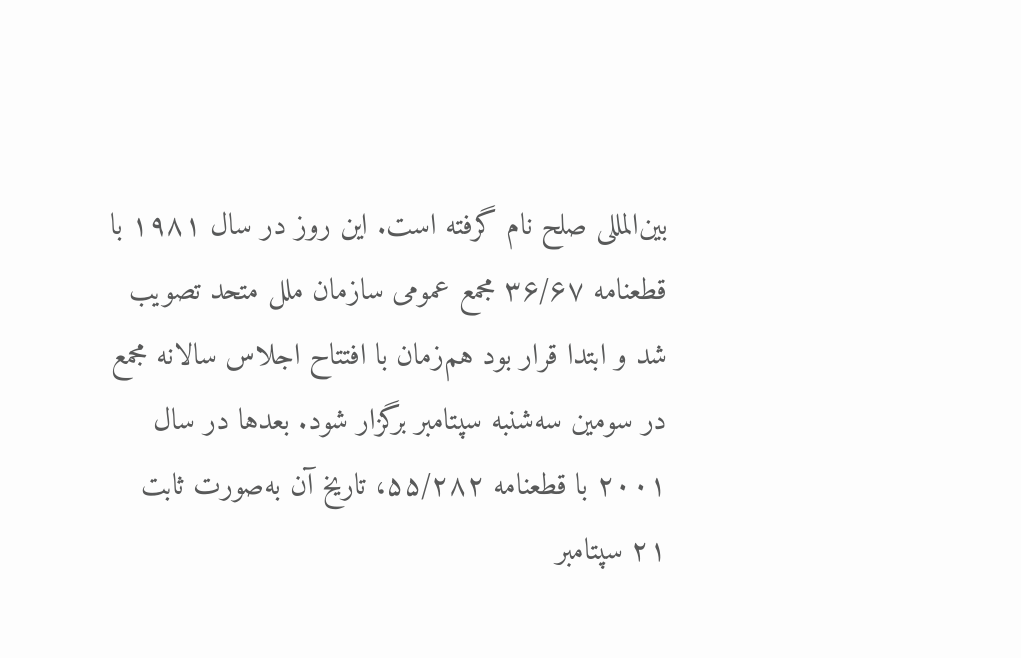بین‌المللی صلح نام گرفته است. این روز در سال ۱۹۸۱ با قطعنامه ۳۶/۶۷ مجمع عمومی سازمان ملل متحد تصویب شد و ابتدا قرار بود هم‌زمان با افتتاح اجلاس سالانه مجمع در سومین سه‌شنبه سپتامبر برگزار شود. بعدها در سال ۲۰۰۱ با قطعنامه ۵۵/۲۸۲، تاریخ آن به‌صورت ثابت ۲۱ سپتامبر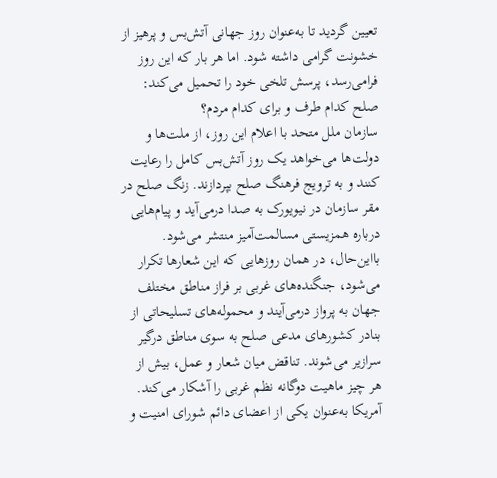تعیین گردید تا به‌عنوان روز جهانی آتش‌بس و پرهیز از خشونت گرامی داشته شود. اما هر بار که این روز فرامی‌رسد، پرسش تلخی خود را تحمیل می‌کند: صلح کدام طرف و برای کدام مردم؟
سازمان ملل متحد با اعلام این روز، از ملت‌ها و دولت‌ها می‌خواهد یک روز آتش‌بس کامل را رعایت کنند و به ترویج فرهنگ صلح بپردازند. زنگ صلح در مقر سازمان در نیویورک به صدا درمی‌آید و پیام‌هایی درباره همزیستی مسالمت‌آمیز منتشر می‌شود. بااین‌حال، در همان روزهایی که این شعارها تکرار می‌شود، جنگنده‌های غربی بر فراز مناطق مختلف جهان به پرواز درمی‌آیند و محموله‌های تسلیحاتی از بنادر کشورهای مدعی صلح به سوی مناطق درگیر سرازیر می‌شوند. تناقض میان شعار و عمل، بیش از هر چیز ماهیت دوگانه نظم غربی را آشکار می‌کند.
آمریکا به‌عنوان یکی از اعضای دائم شورای امنیت و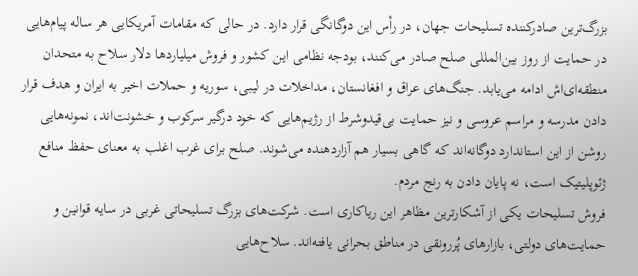بزرگ‌ترین صادرکننده تسلیحات جهان، در رأس این دوگانگی قرار دارد. در حالی که مقامات آمریکایی هر ساله پیام‌هایی در حمایت از روز بین‌المللی صلح صادر می‌کنند، بودجه نظامی این کشور و فروش میلیاردها دلار سلاح به متحدان منطقه‌ای‌اش ادامه می‌یابد. جنگ‌های عراق و افغانستان، مداخلات در لیبی، سوریه و حملات اخیر به ایران و هدف قرار دادن مدرسه و مراسم عروسی و نیز حمایت بی‌قیدوشرط از رژیم‌هایی که خود درگیر سرکوب و خشونت‌اند، نمونه‌هایی روشن از این استاندارد دوگانه‌اند که گاهی بسیار هم آزاردهنده می‌شوند. صلح برای غرب اغلب به معنای حفظ منافع ژئوپلیتیک است، نه پایان دادن به رنج مردم.
فروش تسلیحات یکی از آشکارترین مظاهر این ریاکاری است. شرکت‌های بزرگ تسلیحاتی غربی در سایه قوانین و حمایت‌های دولتی، بازارهای پُررونقی در مناطق بحرانی یافته‌اند. سلاح‌هایی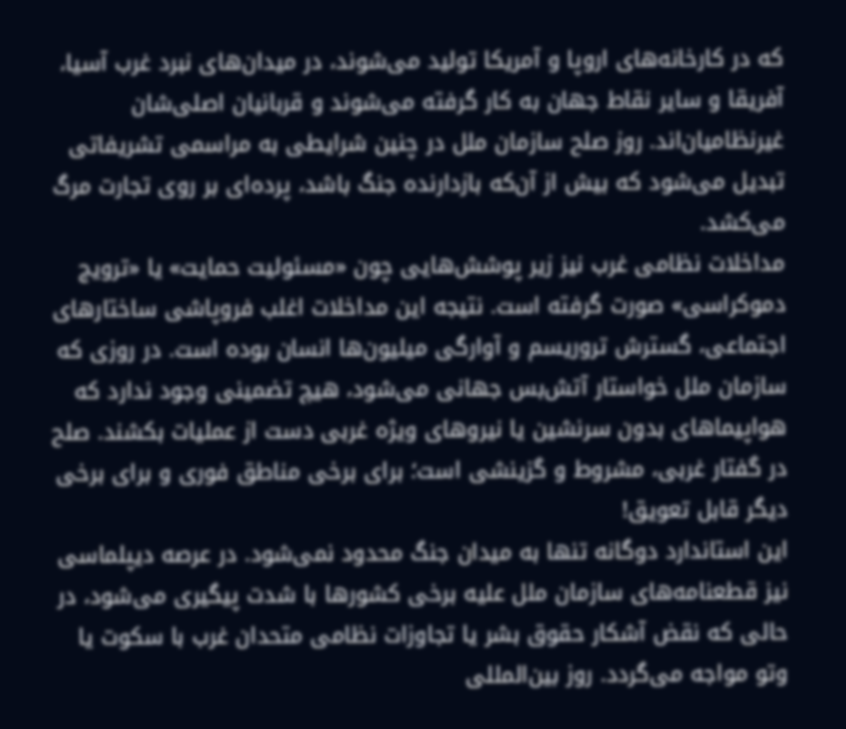که در کارخانه‌های اروپا و آمریکا تولید می‌شوند، در میدان‌های نبرد غرب آسیا، آفریقا و سایر نقاط جهان به کار گرفته می‌شوند و قربانیان اصلی‌شان غیرنظامیان‌اند. روز صلح سازمان ملل در چنین شرایطی به مراسمی تشریفاتی تبدیل می‌شود که بیش از آن‌که بازدارنده جنگ باشد، پرده‌ای بر روی تجارت مرگ می‌کشد.
مداخلات نظامی غرب نیز زیر پوشش‌هایی چون «مسئولیت حمایت» یا «ترویج دموکراسی» صورت گرفته است. نتیجه این مداخلات اغلب فروپاشی ساختارهای اجتماعی، گسترش تروریسم و آوارگی میلیون‌ها انسان بوده است. در روزی که سازمان ملل خواستار آتش‌بس جهانی می‌شود، هیچ تضمینی وجود ندارد که هواپیماهای بدون سرنشین یا نیروهای ویژه غربی دست از عملیات بکشند. صلح در گفتار غربی، مشروط و گزینشی است؛ برای برخی مناطق فوری و برای برخی دیگر قابل تعویق!
این استاندارد دوگانه تنها به میدان جنگ محدود نمی‌شود. در عرصه دیپلماسی نیز قطعنامه‌های سازمان ملل علیه برخی کشورها با شدت پیگیری می‌شود، در حالی که نقض آشکار حقوق بشر یا تجاوزات نظامی متحدان غرب با سکوت یا وتو مواجه می‌گردد. روز بین‌المللی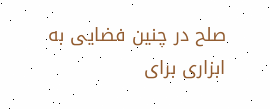صلح در چنین فضایی به ابزاری برای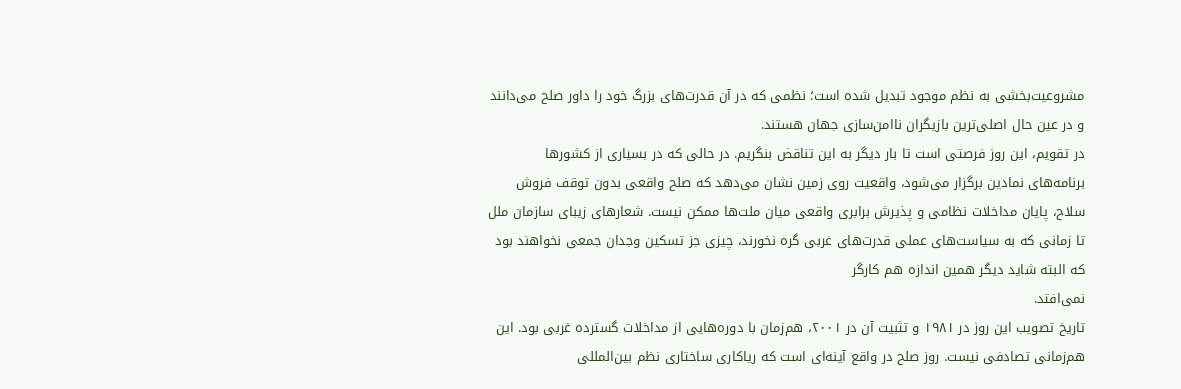مشروعیت‌بخشی به نظم موجود تبدیل شده است؛ نظمی که در آن قدرت‌های بزرگ خود را داور صلح می‌دانند و در عین حال اصلی‌ترین بازیگران ناامن‌سازی جهان هستند.
در تقویم، این روز فرصتی است تا بار دیگر به این تناقض بنگریم. در حالی که در بسیاری از کشورها برنامه‌های نمادین برگزار می‌شود، واقعیت روی زمین نشان می‌دهد که صلح واقعی بدون توقف فروش سلاح، پایان مداخلات نظامی و پذیرش برابری واقعی میان ملت‌ها ممکن نیست. شعارهای زیبای سازمان ملل تا زمانی که به سیاست‌های عملی قدرت‌های غربی گره نخورند، چیزی جز تسکین وجدان جمعی نخواهند بود که البته شاید دیگر همین اندازه هم کارگر
نمی‌افتد.
تاریخ تصویب این روز در ۱۹۸۱ و تثبیت آن در ۲۰۰۱، هم‌زمان با دوره‌هایی از مداخلات گسترده غربی بود. این هم‌زمانی تصادفی نیست. روز صلح در واقع آینه‌ای است که ریاکاری ساختاری نظم بین‌المللی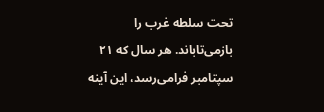تحت سلطه غرب را بازمی‌تاباند. هر سال که ۲۱ سپتامبر فرامی‌رسد، این آینه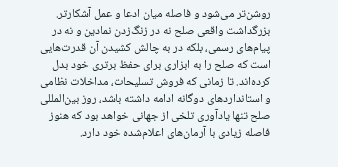روشن‌تر می‌شود و فاصله میان ادعا و عمل آشکارتر. بزرگداشت واقعی صلح نه در زنگ‌زدن نمادین و نه در پیام‌های رسمی، بلکه در به چالش کشیدن آن قدرت‌هایی است که صلح را به ابزاری برای حفظ برتری خود بدل کرده‌اند. تا زمانی که فروش تسلیحات، مداخلات نظامی و استانداردهای دوگانه ادامه داشته باشد، روز بین‌المللی صلح تنها یادآوری تلخی از جهانی خواهد بود که هنوز فاصله زیادی با آرمان‌های اعلام‌شده خود دارد.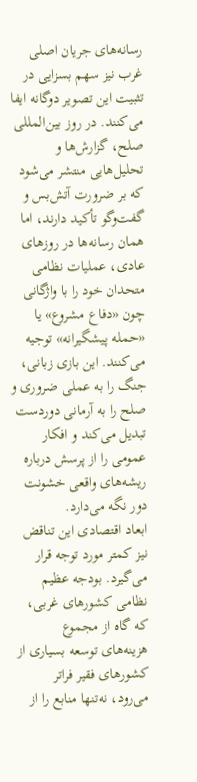رسانه‌های جریان اصلی غرب نیز سهم بسزایی در تثبیت این تصویر دوگانه ایفا می‌کنند. در روز بین‌المللی صلح، گزارش‌ها و تحلیل‌هایی منتشر می‌شود که بر ضرورت آتش‌بس و گفت‌وگو تأکید دارند، اما همان رسانه‌ها در روزهای عادی، عملیات نظامی متحدان خود را با واژگانی چون «دفاع مشروع» یا «حمله پیشگیرانه» توجیه می‌کنند. این بازی زبانی، جنگ را به عملی ضروری و صلح را به آرمانی دوردست تبدیل می‌کند و افکار عمومی را از پرسش درباره ریشه‌های واقعی خشونت دور نگه می‌دارد.
ابعاد اقتصادی این تناقض نیز کمتر مورد توجه قرار می‌گیرد. بودجه عظیم نظامی کشورهای غربی، که گاه از مجموع هزینه‌های توسعه بسیاری از کشورهای فقیر فراتر می‌رود، نه‌تنها منابع را از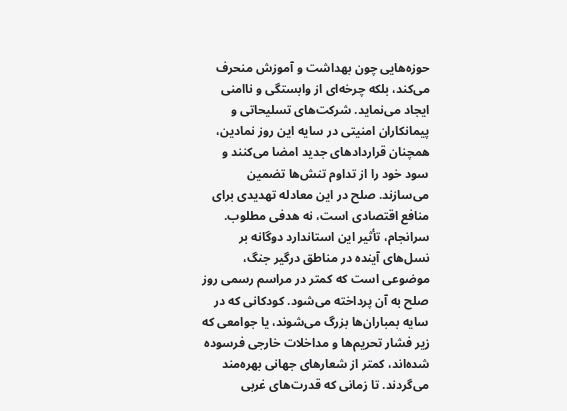حوزه‌هایی چون بهداشت و آموزش منحرف می‌کند، بلکه چرخه‌ای از وابستگی و ناامنی ایجاد می‌نماید. شرکت‌های تسلیحاتی و پیمانکاران امنیتی در سایه این روز نمادین، همچنان قراردادهای جدید امضا می‌کنند و سود خود را از تداوم تنش‌ها تضمین می‌سازند. صلح در این معادله تهدیدی برای منافع اقتصادی است، نه هدفی مطلوب.
سرانجام، تأثیر این استاندارد دوگانه بر نسل‌های آینده در مناطق درگیر جنگ، موضوعی است که کمتر در مراسم رسمی روز صلح به آن پرداخته می‌شود. کودکانی که در سایه بمباران‌ها بزرگ می‌شوند، یا جوامعی که زیر فشار تحریم‌ها و مداخلات خارجی فرسوده شده‌اند، کمتر از شعارهای جهانی بهره‌مند می‌گردند. تا زمانی که قدرت‌های غربی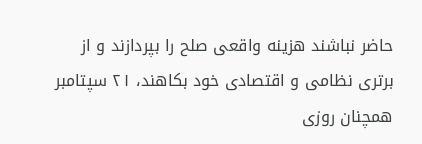حاضر نباشند هزینه واقعی صلح را بپردازند و از برتری نظامی و اقتصادی خود بکاهند، ۲۱ سپتامبر همچنان روزی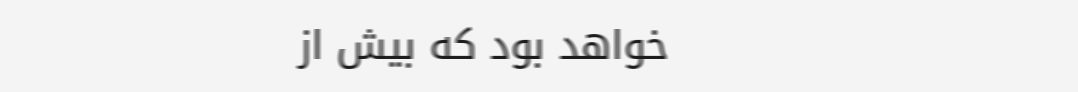خواهد بود که بیش از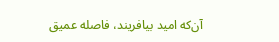آن‌که امید بیافریند، فاصله عمیق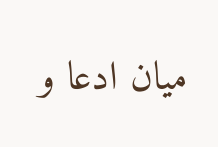میان ادعا و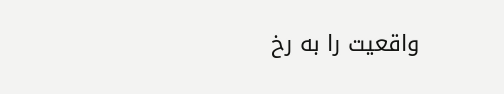واقعیت را به رخ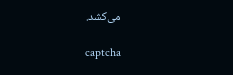می‌کشد.

captcha